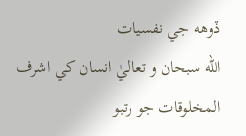ڏوھه جي نفسيات
الله سبحان و تعاليٰ انسان کي اشرف المخلوقات جو رتبو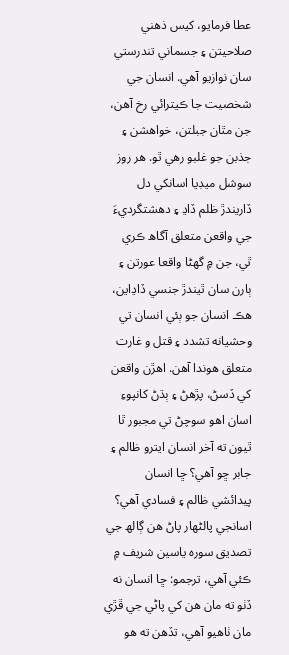عطا فرمايو، کيس ذھني صلاحيتن ۽ جسماني تندرستي سان نوازيو آھي. انسان جي شخصيت جا ڪيترائي رخ آھن، جن مٿان جبلتن، خواھشن ۽ جذبن جو غلبو رھي ٿو. ھر روز سوشل ميڊيا اسانکي دل ڏاريندڙ ظلم ڏاڍ ۽ دھشتگرديءَ جي واقعن متعلق آگاھ ڪري ٿي، جن ۾ گھڻا واقعا عورتن ۽ ٻارن سان ٿيندڙ جنسي ڏاڍاين، ھڪ انسان جو ٻئي انسان تي وحشيانه تشدد ۽ قتل و غارت متعلق ھوندا آھن. اھڙن واقعن کي ڏسڻ، پڙھڻ ۽ ٻڌڻ کانپوءِ اسان اھو سوچڻ تي مجبور ٿا ٿيون ته آخر انسان ايترو ظالم ۽ جابر ڇو آھي؟ ڇا انسان پيدائشي ظالم ۽ فسادي آھي؟ اسانجي پالڻھار پاڻ ھن ڳالھ جي تصديق سورہ ياسين شريف ۾ ڪئي آھي، ترجمو: ڇا انسان نه ڏٺو ته مان ھن کي پاڻي جي ڦڙي مان ٺاھيو آھي، تڏھن ته ھو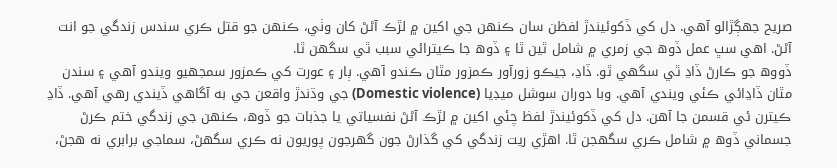صريح جھڳڙالو آھي. دل کي ڏکوئيندڙ لفظن سان ڪنھن جي اکين ۾ لڙڪ آڻڻ کان وٺي، ڪنھن جو قتل ڪري سندس زندگي جو انت آڻڻ. اھي سڀ عمل ڏوھ جي زمري ۾ شامل ٿين ٿا ۽ ڏوھ جا ڪيترائي سبب ٿي سگھن ٿا.
ڏووھ جو ڪارڻ ڏاڍ ٿي سگھي ٿو. ڏاڍ، جيڪو زورآور ڪمزور مٿان ڪندو آھي. ٻار ۽ عورت کي ڪمزور سمجھيو ويندو آھي ۽ سندن مٿان ڏاڍائي ڪئي ويندي آھي. وبا دوران سوشل ميڊيا (Domestic violence) جي وڌندڙ واقعن جي به آگاھي ڏيندي رھي آھي. ڏاڍ ڪيترن ئي قسمن جا آھن. دل کي ڏکوئيندڙ لفظ چئي اکين ۾ لڙڪ آڻڻ نفسياتي يا جذبات جو ڏوھ، ڪنھن جي زندگي ختم ڪرڻ جسماني ڏوھ ۾ شامل ڪري سگھجن ٿا. اھڙي ريت زندگي کي گذارڻ جون گھرجون پوريون نه ڪري سگھڻ، سماجي برابري نه ھجڻ،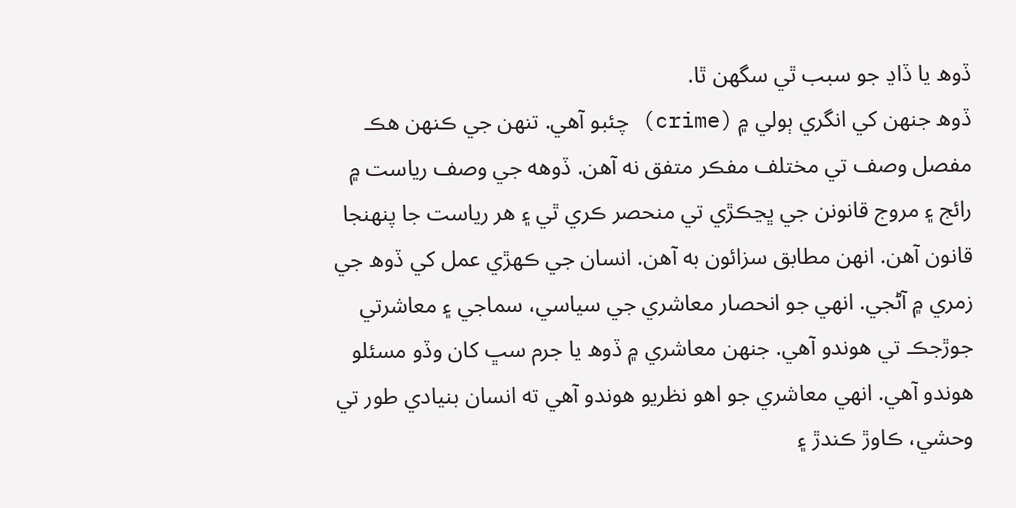ڏوھ يا ڏاڍ جو سبب ٿي سگھن ٿا.
ڏوھ جنھن کي انگري ٻولي ۾ (crime) چئبو آھي. تنھن جي ڪنھن ھڪ مفصل وصف تي مختلف مفڪر متفق نه آھن. ڏوهه جي وصف رياست ۾ رائج ۽ مروج قانونن جي ڀڃڪڙي تي منحصر ڪري ٿي ۽ ھر رياست جا پنھنجا قانون آھن. انھن مطابق سزائون به آھن. انسان جي ڪھڙي عمل کي ڏوھ جي زمري ۾ آڻجي. انھي جو انحصار معاشري جي سياسي، سماجي ۽ معاشرتي جوڙجڪ تي ھوندو آھي. جنھن معاشري ۾ ڏوھ يا جرم سڀ کان وڏو مسئلو ھوندو آھي. انھي معاشري جو اھو نظريو ھوندو آھي ته انسان بنيادي طور تي وحشي، ڪاوڙ ڪندڙ ۽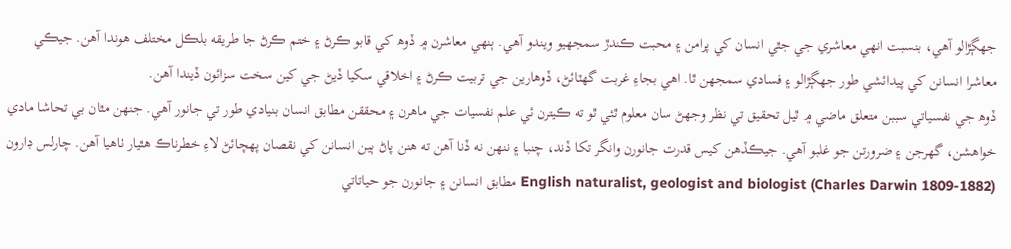جھڳڙالو آھي، بنسبت انھي معاشري جي جٿي انسان کي پرامن ۽ محبت ڪندڙ سمجھيو ويندو آھي. ٻنھي معاشرن ۾ ڏوھ کي قابو ڪرڻ ۽ ختم ڪرڻ جا طريقه بلڪل مختلف ھوندا آھن. جيڪي معاشرا انسانن کي پيدائشي طور جھڳڙالو ۽ فسادي سمجھن ٿا. اھي بجاءِ غربت گھٽائڻ، ڏوھارين جي تربيت ڪرڻ ۽ اخلاقي سکيا ڏيڻ جي کين سخت سزائون ڏيندا آھن.
ڏوھ جي نفسياتي سببن متعلق ماضي ۾ ٿيل تحقيق تي نظر وجھڻ سان معلوم ٿئي ٿو ته ڪيترن ئي علم نفسيات جي ماھرن ۽ محققن مطابق انسان بنيادي طور تي جانور آھي. جنھن مٿان بي تحاشا مادي خواھشن، گھرجن ۽ ضرورتن جو غلبو آھي. جيڪڏھن کيس قدرت جانورن وانگر تکا ڏند، چنبا ۽ ننھن نه ڏنا آھن ته ھنن پاڻ ٻين انسانن کي نقصان پھچائڻ لاءِ خطرناڪ ھٿيار ٺاھيا آھن. چارلس ڊارون (Charles Darwin 1809-1882) English naturalist, geologist and biologist مطابق انسانن ۽ جانورن جو حياتاتي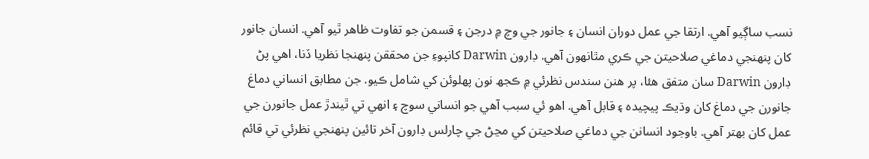نسب ساڳيو آھي. ارتقا جي عمل دوران انسان ۽ جانور جي وچ ۾ درجن ۽ قسمن جو تفاوت ظاھر ٿيو آھي. انسان جانور کان پنھنجي دماغي صلاحيتن جي ڪري مٿانھون آھي. ڊارون Darwin کانپوءِ جن محققن پنھنجا نظريا ڏنا، اھي پڻ ڊارون Darwin سان متفق ھئا، پر ھنن سندس نظرئي ۾ ڪجھ نون پھلوئن کي شامل ڪيو. جن مطابق انساني دماغ جانورن جي دماغ کان وڌيڪ پيچيدہ ۽ قابل آھي. اھو ئي سبب آھي جو انساني سوچ ۽ انھي تي ٿيندڙ عمل جانورن جي عمل کان بھتر آھي. باوجود انسانن جي دماغي صلاحيتن کي مڃڻ جي چارلس ڊارون آخر تائين پنھنجي نظرئي تي قائم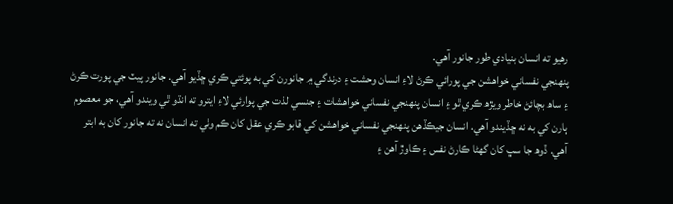رھيو ته انسان بنيادي طور جانور آھي.
پنھنجي نفساني خواھشن جي پورائي ڪرڻ لاءِ انسان وحشت ۽ درندگي ۾ جانورن کي به پوئتي ڪري ڇڏيو آھي. جانور پيٽ جي پورت ڪرڻ ۽ ساھ بچائڻ خاطر ويڙھ ڪري ٿو ۽ انسان پنھنجي نفساني خواھشات ۽ جنسي لذت جي پوارئي لاءِ ايترو ته انڌو ٿي ويندو آھي، جو معصوم ٻارن کي به نه ڇڏيندو آھي. انسان جيڪڏھن پنھنجي نفساني خواھشن کي قابو ڪري عقل کان ڪم وٺي ته انسان نه ته جانور کان به ابتر آھي. ڏوھ جا سڀ کان گھڻا ڪارڻ نفس ۽ ڪاوڙ آھن ۽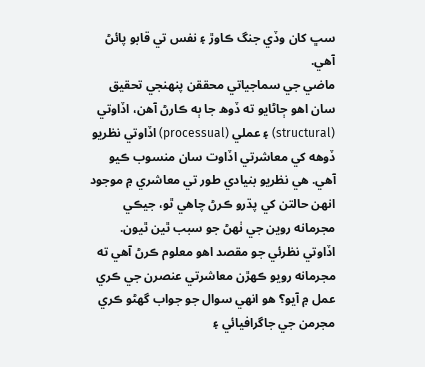سڀ کان وڏي جنگ ڪاوڙ ۽ نفس تي قابو پائڻ آھي.
ماضي جي سماجياتي محققن پنھنجي تحقيق سان اھو ڄاڻايو ته ڏوھ جا ٻه ڪارڻ آھن، اڏاوتي (structural) ۽ عملي (processual) اڏاوتي نظريو ڏوهه کي معاشرتي اڏاوت سان منسوب ڪيو آھي. ھي نظريو بنيادي طور تي معاشري ۾ موجود انھن حالتن کي پڌرو ڪرڻ چاھي ٿو، جيڪي مجرمانه روين جي ٺھڻ جو سبب ٿين ٿيون. اڏاوتي نظرئي جو مقصد اھو معلوم ڪرڻ آھي ته مجرمانه رويو ڪھڙن معاشرتي عنصرن جي ڪري عمل ۾ آيو؟ ھو انھي سوال جو جواب گھڻو ڪري مجرمن جي جاگرافيائي ۽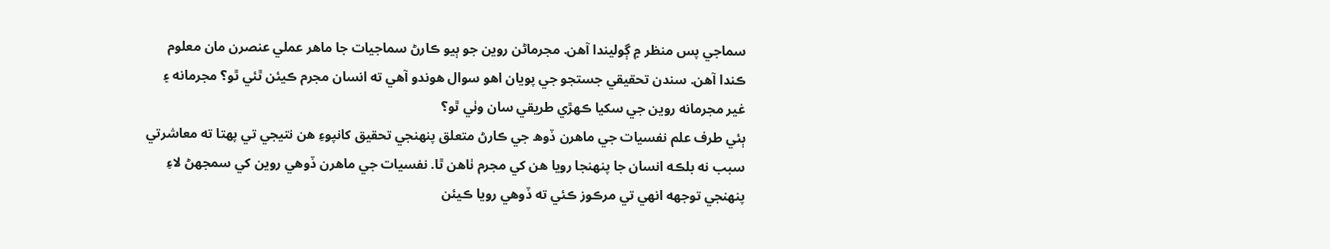سماجي پس منظر ۾ ڳوليندا آھن. مجرماڻن روين جو ٻيو ڪارڻ سماجيات جا ماھر عملي عنصرن مان معلوم ڪندا آھن. سندن تحقيقي جستجو جي پويان اھو سوال ھوندو آھي ته انسان مجرم ڪيئن ٿئي ٿو؟ مجرمانه ۽ غير مجرمانه روين جي سکيا ڪھڙي طريقي سان وٺي ٿو؟
ٻئي طرف علم نفسيات جي ماھرن ڏوھ جي ڪارڻ متعلق پنھنجي تحقيق کانپوءِ ھن نتيجي تي پھتا ته معاشرتي سبب نه بلڪه انسان جا پنھنجا رويا ھن کي مجرم ٺاھن ٿا. نفسيات جي ماھرن ڏوھي روين کي سمجھڻ لاءِ پنھنجي توجهه انھي تي مرڪوز ڪئي ته ڏوھي رويا ڪيئن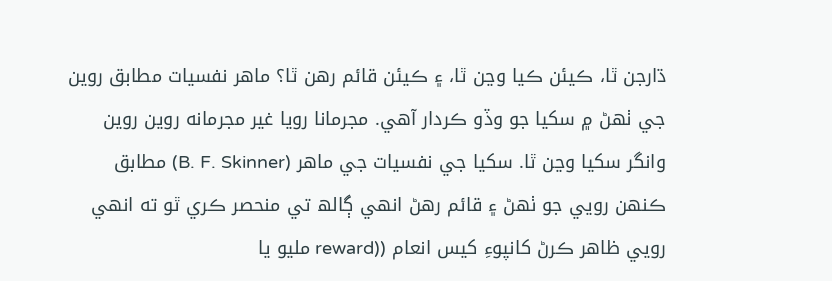ڌارجن ٿا، ڪيئن ڪيا وڃن ٿا، ۽ ڪيئن قائم رھن ٿا؟ ماھر نفسيات مطابق روين جي ٺھڻ ۾ سکيا جو وڏو ڪردار آھي. مجرمانا رويا غير مجرمانه روين روين وانگر سکيا وڃن ٿا. سکيا جي نفسيات جي ماھر (B. F. Skinner) مطابق ڪنھن رويي جو ٺھڻ ۽ قائم رھڻ انھي ڳالھ تي منحصر ڪري ٿو ته انھي رويي ظاھر ڪرڻ کانپوءِ کيس انعام ((reward مليو يا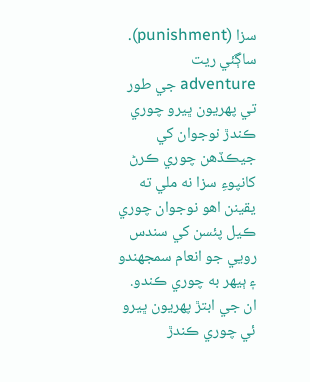سزا (punishment). ساڳئي ريت adventure جي طور تي پھريون ڀيرو چوري ڪندڙ نوجوان کي جيڪڏھن چوري ڪرڻ کانپوءِ سزا نه ملي ته يقينن اھو نوجوان چوري ڪيل پئسن کي سندس رويي جو انعام سمجھندو ۽ ٻيھر به چوري ڪندو. ان جي ابتڙ پھريون ڀيرو ئي چوري ڪندڙ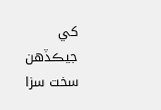کي جيڪڏھن سخت سزا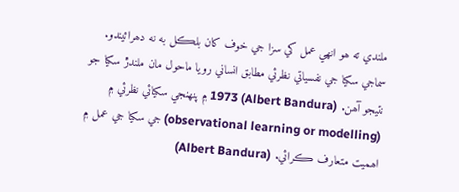ملندي ته ھو انھي عمل کي سزا جي خوف کان بلڪل به نه دھرائيندو.
سماجي سکيا جي نفسياتي نظرئي مطابق انساني رويا ماحول مان ملندڙ سکيا جو نتيجو آھن. (Albert Bandura) 1973 ۾ پنھنجي سکيائي نظرئي ۾ (observational learning or modelling) جي سکيا جي عمل ۾ اھميت متعارف ڪرائي. (Albert Bandura)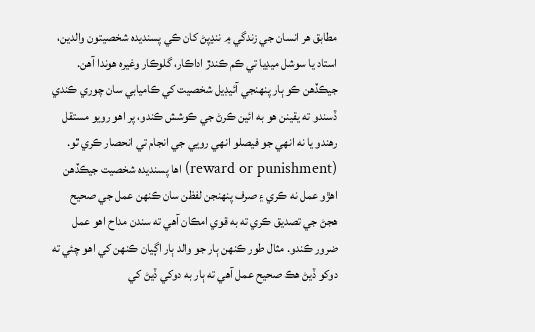مطابق ھر انسان جي زندگي ۾ ننڍپڻ کان ڪي پسنديدہ شخصيتون والدين، استاد يا سوشل ميڊيا تي ڪم ڪندڙ اداڪار، گلوڪار وغيرہ ھوندا آھن. جيڪڏھن ڪو ٻار پنھنجي آئيڊيل شخصيت کي ڪاميابي سان چوري ڪندي ڏسندو ته يقينن ھو به ائين ڪرڻ جي ڪوشش ڪندو، پر اھو رويو مستقل رھندو يا نه انھي جو فيصلو انھي رويي جي انجام تي انحصار ڪري ٿو. (reward or punishment) اھا پسنديدہ شخصيت جيڪڏھن اھڙو عمل نه ڪري ۽ صرف پنھنجن لفظن سان ڪنھن عمل جي صحيح ھجڻ جي تصديق ڪري ته به قوي امڪان آھي ته سندن مداح اھو عمل ضرور ڪندو. مثال طور ڪنھن ٻار جو والد ٻار اڳيان ڪنھن کي اھو چئي ته دوکو ڏيڻ ھڪ صحيح عمل آھي ته ٻار به دوکي ڏيڻ کي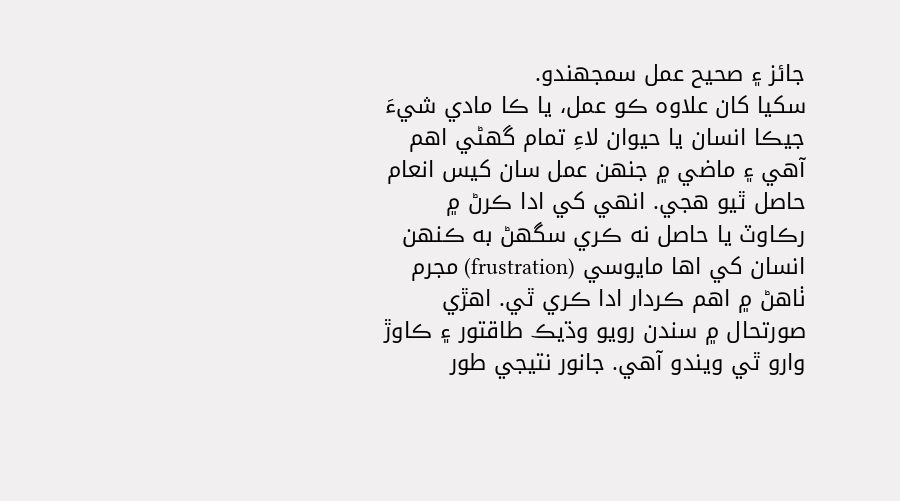جائز ۽ صحيح عمل سمجھندو.
سکيا کان علاوہ ڪو عمل، يا ڪا مادي شيءَ جيڪا انسان يا حيوان لاءِ تمام گھڻي اھم آھي ۽ ماضي ۾ جنھن عمل سان کيس انعام حاصل ٿيو ھجي. انھي کي ادا ڪرڻ ۾ رڪاوٽ يا حاصل نه ڪري سگھڻ به ڪنھن انسان کي اھا مايوسي (frustration) مجرم ٺاھڻ ۾ اھم ڪردار ادا ڪري ٿي. اھڙي صورتحال ۾ سندن رويو وڌيڪ طاقتور ۽ ڪاوڙ وارو ٿي ويندو آھي. جانور نتيجي طور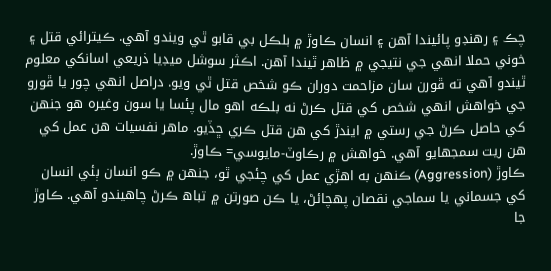چڪ ۽ رھنڊو پائيندا آھن ۽ انسان ڪاوڙ ۾ بلڪل بي قابو ٿي ويندو آھي. ڪيترائي قتل ۽ خوني حملا انھي جي نتيجي ۾ ظاھر ٿيندا آھن. اڪثر سوشل ميڊيا ذريعي اسانکي معلوم ٿيندو آھي ته ڦورن سان مزاحمت دوران ڪو شخص قتل ٿي ويو. دراصل انھي چور يا ڦورو جي خواھش انھي شخص کي قتل ڪرڻ نه بلڪه اھو مال پئسا يا سون وغيرہ ھو جنھن کي حاصل ڪرڻ جي رستي ۾ ايندڙ کي ھن قتل ڪري ڇڏيو. ماھر نفسيات ھن عمل کي ھن ريت سمجھايو آھي. خواھش ۾ رڪاوٽ-مايوسي= ڪاوڙ.
ڪاوڙ (Aggression) ڪنھن به اھڙي عمل کي چئجي ٿو، جنھن ۾ ڪو انسان ٻئي انسان کي جسماني يا سماجي نقصان پھچائڻ، يا ڪن صورتن ۾ تباھ ڪرڻ چاھيندو آھي. ڪاوڙ جا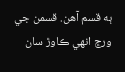ٻه قسم آھن. قسمن جي ورڇ انھي ڪاوڙ سان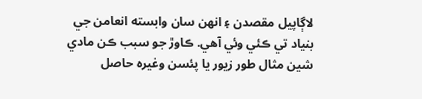لاڳاپيل مقصدن ۽ انھن سان وابسته انعامن جي بنياد تي ڪئي وئي آھي. ڪاوڙ جو سبب ڪن مادي شين مثال طور زيور يا پئسن وغيرہ حاصل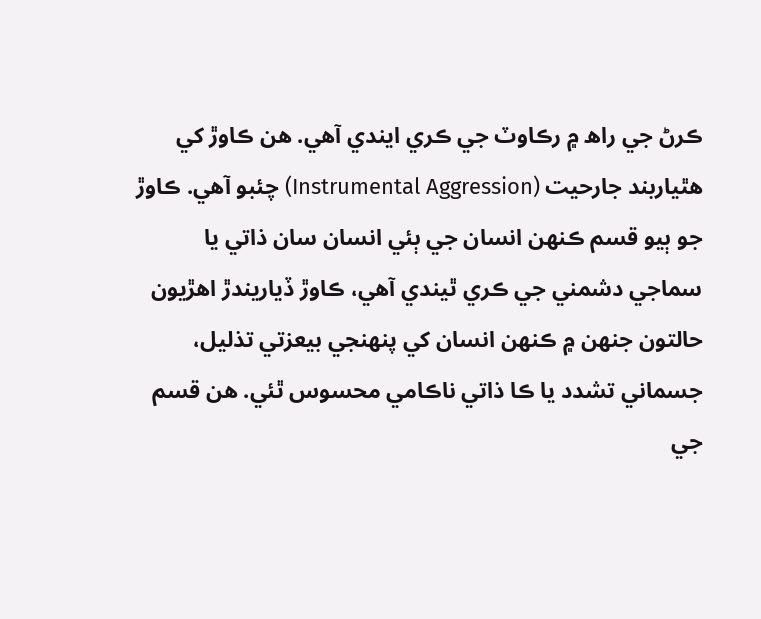ڪرڻ جي راھ ۾ رڪاوٽ جي ڪري ايندي آھي. ھن ڪاوڙ کي ھٿياربند جارحيت (Instrumental Aggression) چئبو آھي. ڪاوڙ جو ٻيو قسم ڪنھن انسان جي ٻئي انسان سان ذاتي يا سماجي دشمني جي ڪري ٿيندي آھي، ڪاوڙ ڏياريندڙ اھڙيون حالتون جنھن ۾ ڪنھن انسان کي پنھنجي بيعزتي تذليل، جسماني تشدد يا ڪا ذاتي ناڪامي محسوس ٿئي. ھن قسم جي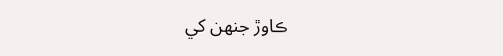ڪاوڙ جنھن کي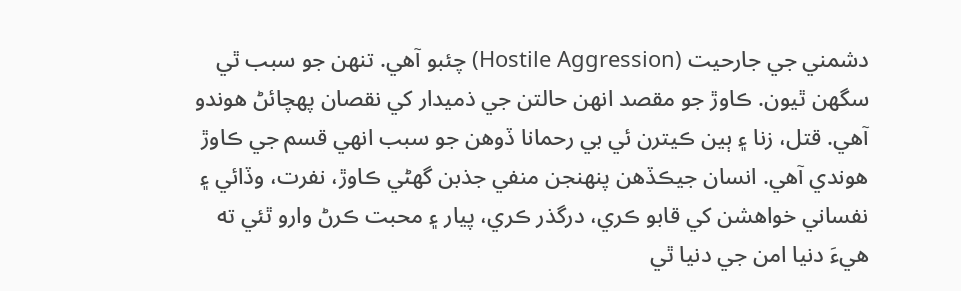دشمني جي جارحيت (Hostile Aggression) چئبو آھي. تنھن جو سبب ٿي سگھن ٿيون. ڪاوڙ جو مقصد انھن حالتن جي ذميدار کي نقصان پھچائڻ ھوندو آھي. قتل، زنا ۽ ٻين ڪيترن ئي بي رحمانا ڏوھن جو سبب انھي قسم جي ڪاوڙ ھوندي آھي. انسان جيڪڏھن پنھنجن منفي جذبن گھڻي ڪاوڙ، نفرت، وڏائي ۽ نفساني خواھشن کي قابو ڪري، درگذر ڪري، پيار ۽ محبت ڪرڻ وارو ٿئي ته ھيءَ دنيا امن جي دنيا ٿي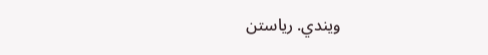ويندي. رياستن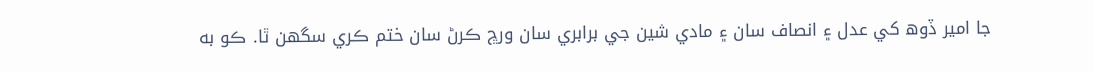جا امير ڏوھ کي عدل ۽ انصاف سان ۽ مادي شين جي برابري سان ورڇ ڪرڻ سان ختم ڪري سگھن ٿا. ڪو به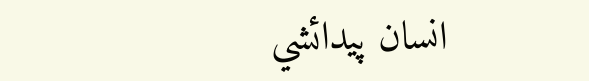انسان پيدائشي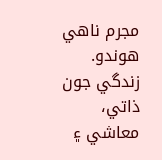مجرم ناھي ھوندو. زندگي جون ذاتي، معاشي ۽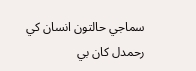سماجي حالتون انسان کي رحمدل کان بي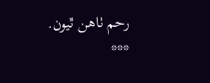رحم ٺاھن ٿيون.
***